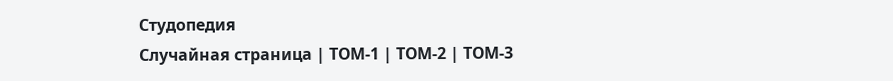Студопедия
Случайная страница | ТОМ-1 | ТОМ-2 | ТОМ-3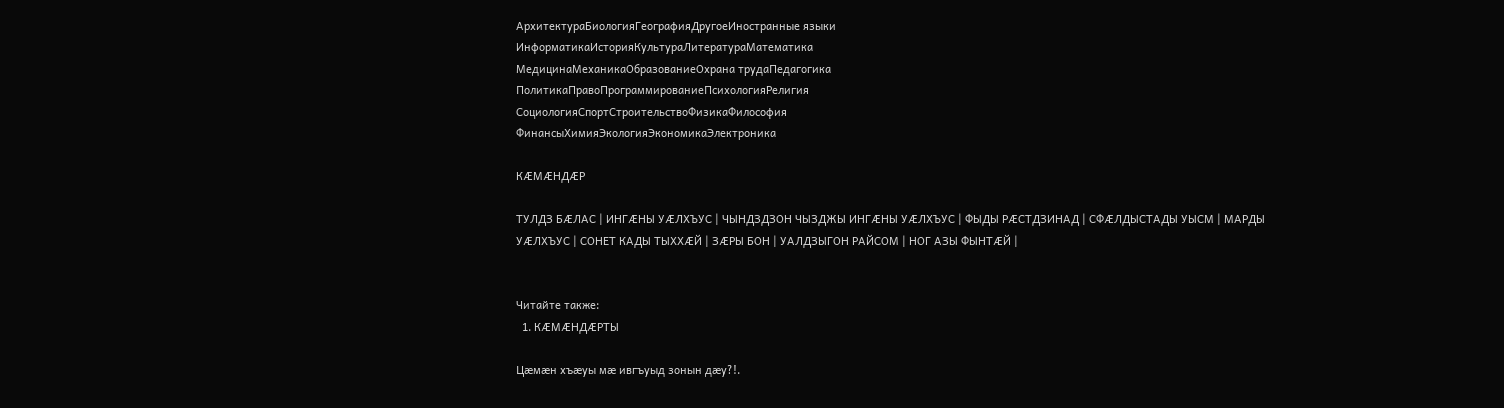АрхитектураБиологияГеографияДругоеИностранные языки
ИнформатикаИсторияКультураЛитератураМатематика
МедицинаМеханикаОбразованиеОхрана трудаПедагогика
ПолитикаПравоПрограммированиеПсихологияРелигия
СоциологияСпортСтроительствоФизикаФилософия
ФинансыХимияЭкологияЭкономикаЭлектроника

КÆМÆНДÆР

ТУЛДЗ БÆЛАС | ИНГÆНЫ УÆЛХЪУС | ЧЫНДЗДЗОН ЧЫЗДЖЫ ИНГÆНЫ УÆЛХЪУС | ФЫДЫ РÆСТДЗИНАД | СФÆЛДЫСТАДЫ УЫСМ | МАРДЫ УÆЛХЪУС | СОНЕТ КАДЫ ТЫХХÆЙ | ЗÆРЫ БОН | УАЛДЗЫГОН РАЙСОМ | НОГ АЗЫ ФЫНТÆЙ |


Читайте также:
  1. КÆМÆНДÆРТЫ

Цæмæн хъæуы мæ ивгъуыд зонын дæу?!.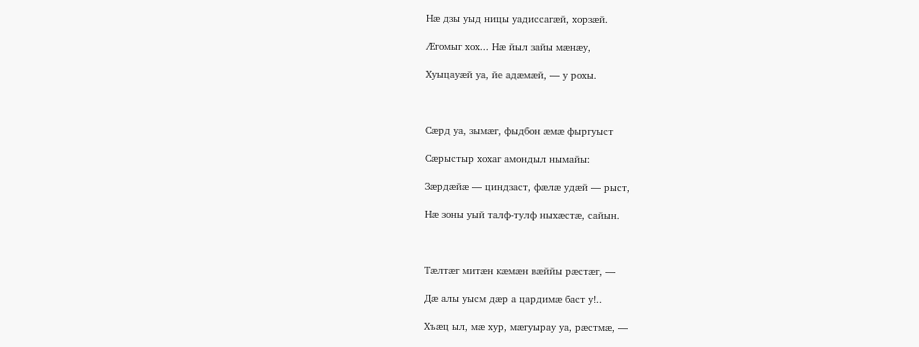Нæ дзы уыд ницы уадиссагæй, хорзæй.

Æгомыг хох... Нæ йыл зайы мæнæу,

Хуыцауæй уа, йе адæмæй, — у рохы.



Сæрд уа, зымæг, фыдбон æмæ фыргуыст

Сæрыстыр хохаг амондыл нымайы:

Зæрдæйæ — циндзаст, фæлæ удæй — рыст,

Нæ зоны уый талф-тулф ныхæстæ, сайын.



Тæлтæг митæн кæмæн вæййы рæстæг, —

Дæ алы уысм дæр а цардимæ баст у!..

Хъæц ыл, мæ хур, мæгуырау уа, рæстмæ, —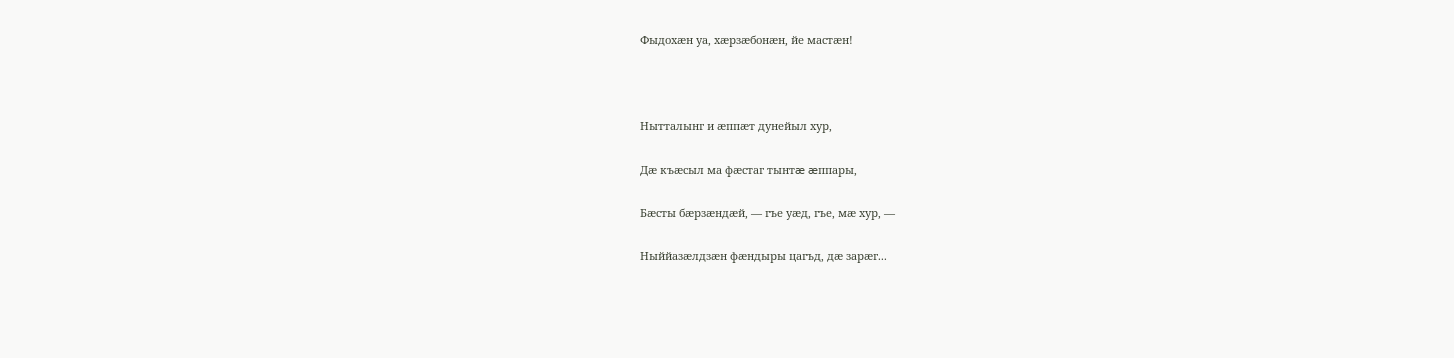Фыдохæн уа, хæрзæбонæн, йе мастæн!



Нытталынг и æппæт дунейыл хур,

Дæ къæсыл ма фæстаг тынтæ æппары,

Бæсты бæрзæндæй, — гъе уæд, гъе, мæ хур, —

Ныййазæлдзæн фæндыры цагъд, дæ зарæг...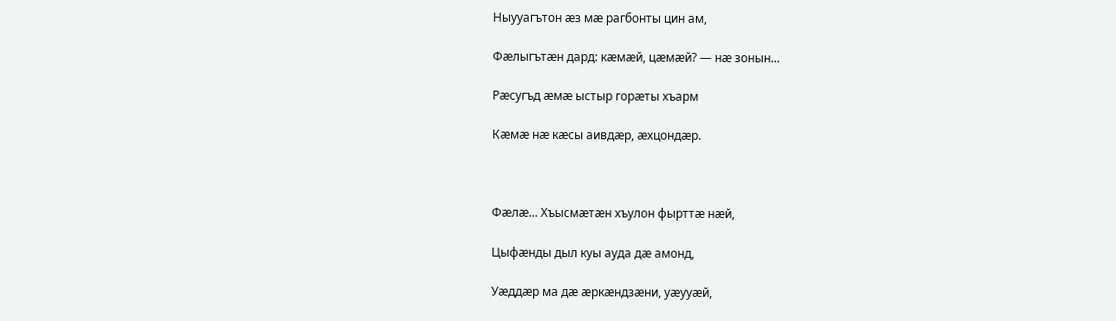Ныууагътон æз мæ рагбонты цин ам,

Фæлыгътæн дард: кæмæй, цæмæй? — нæ зонын...

Рæсугъд æмæ ыстыр горæты хъарм

Кæмæ нæ кæсы аивдæр, æхцондæр.



Фæлæ... Хъысмæтæн хъулон фырттæ нæй,

Цыфæнды дыл куы ауда дæ амонд,

Уæддæр ма дæ æркæндзæни, уæууæй,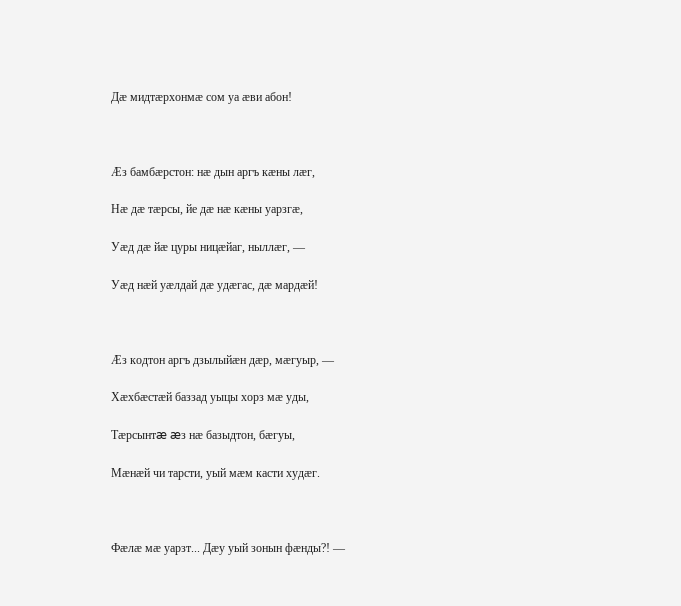Дæ мидтæрхонмæ сом уа æви абон!



Æз бамбæрстон: нæ дын аргъ кæны лæг,

Нæ дæ тæрсы, йе дæ нæ кæны уарзгæ,

Уæд дæ йæ цуры ницæйаг, ныллæг, —

Уæд нæй уæлдай дæ удæгас, дæ мардæй!



Æз кодтон аргъ дзылыйæн дæр, мæгуыр, —

Хæхбæстæй баззад уыцы хорз мæ уды,

Тæрсынтæ æз нæ базыдтон, бæгуы,

Мæнæй чи тарсти, уый мæм касти худæг.



Фæлæ мæ уарзт... Дæу уый зонын фæнды?! —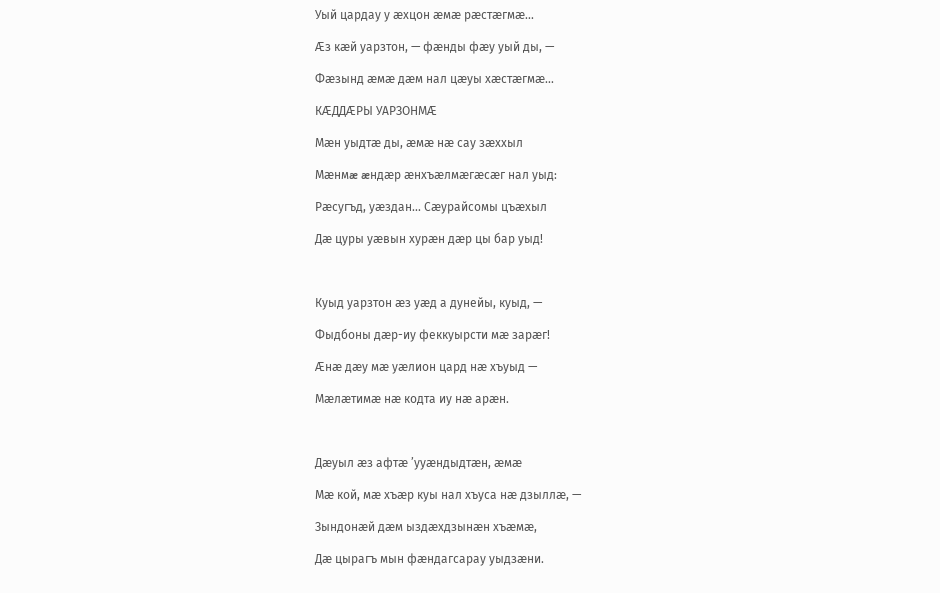Уый цардау у æхцон æмæ рæстæгмæ...

Æз кæй уарзтон, — фæнды фæу уый ды, —

Фæзынд æмæ дæм нал цæуы хæстæгмæ...

КÆДДÆРЫ УАРЗОНМÆ

Мæн уыдтæ ды, æмæ нæ сау зæххыл

Мæнмæ æндæр æнхъæлмæгæсæг нал уыд:

Рæсугъд, уæздан... Сæурайсомы цъæхыл

Дæ цуры уæвын хурæн дæр цы бар уыд!



Куыд уарзтон æз уæд а дунейы, куыд, —

Фыдбоны дæр-иу феккуырсти мæ зарæг!

Æнæ дæу мæ уæлион цард нæ хъуыд —

Мæлæтимæ нæ кодта иу нæ арæн.



Дæуыл æз афтæ ’ууæндыдтæн, æмæ

Мæ кой, мæ хъæр куы нал хъуса нæ дзыллæ, —

Зындонæй дæм ыздæхдзынæн хъæмæ,

Дæ цырагъ мын фæндагсарау уыдзæни.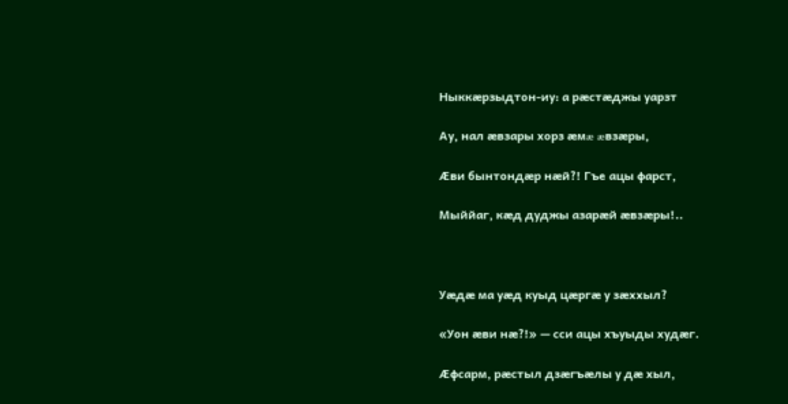Ныккæрзыдтон-иу: а рæстæджы уарзт

Ау, нал æвзары хорз æмæ æвзæры,

Æви бынтондæр нæй?! Гъе ацы фарст,

Мыййаг, кæд дуджы азарæй æвзæры!..



Уæдæ ма уæд куыд цæргæ у зæххыл?

«Уон æви нæ?!» — сси ацы хъуыды худæг.

Æфсарм, рæстыл дзæгъæлы у дæ хыл,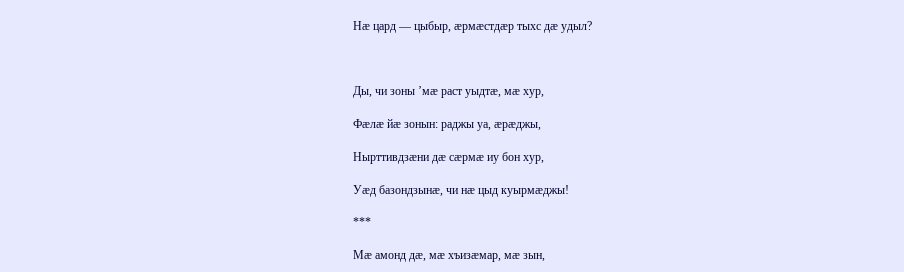Нæ цард — цыбыр, æрмæстдæр тыхс дæ удыл?



Ды, чи зоны ’мæ раст уыдтæ, мæ хур,

Фæлæ йæ зонын: раджы уа, æрæджы,

Нырттивдзæни дæ сæрмæ иу бон хур,

Уæд базондзынæ, чи нæ цыд куырмæджы!

***

Мæ амонд дæ, мæ хъизæмар, мæ зын,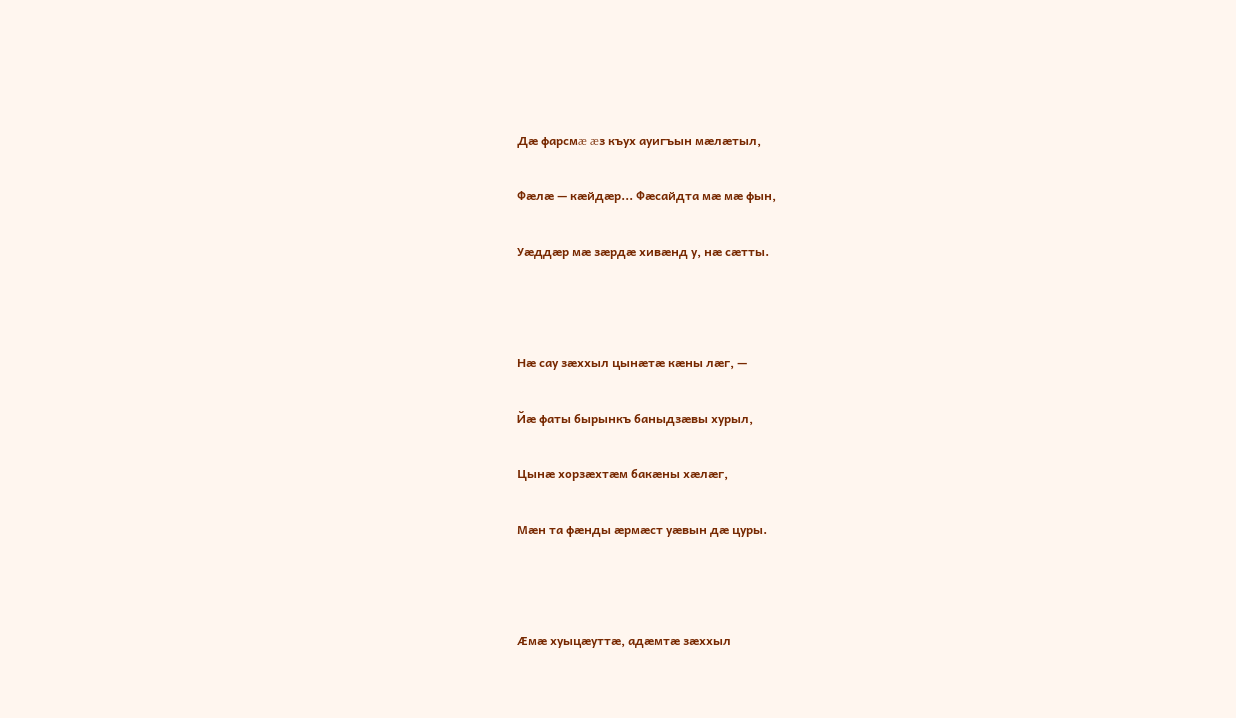Дæ фарсмæ æз къух ауигъын мæлæтыл,

Фæлæ — кæйдæр... Фæсайдта мæ мæ фын,

Уæддæр мæ зæрдæ хивæнд у, нæ сæтты.



Нæ сау зæххыл цынæтæ кæны лæг, —

Йæ фаты бырынкъ баныдзæвы хурыл,

Цынæ хорзæхтæм бакæны хæлæг,

Мæн та фæнды æрмæст уæвын дæ цуры.



Æмæ хуыцæуттæ, адæмтæ зæххыл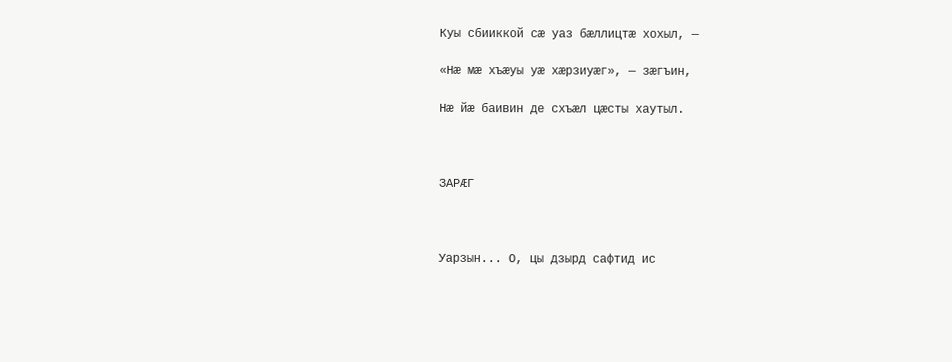Куы сбииккой сæ уаз бæллицтæ хохыл, —

«Нæ мæ хъæуы уæ хæрзиуæг», — зæгъин,

Нæ йæ баивин де схъæл цæсты хаутыл.



ЗАРÆГ



Уарзын... О, цы дзырд сафтид ис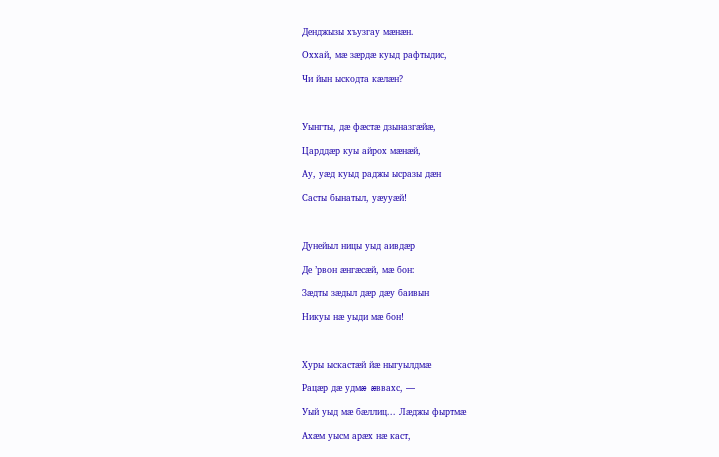Денджызы хъузгау мæнæн.

Оххай, мæ зæрдæ куыд рафтыдис,

Чи йын ыскодта кæлæн?



Уынгты, дæ фæстæ дзыназгæйæ,

Царддæр куы айрох мæнæй,

Ау, уæд куыд раджы ысразы дæн

Састы бынатыл, уæууæй!



Дунейыл ницы уыд аивдæр

Де ’рвон æнгæсæй, мæ бон:

Зæдты зæдыл дæр дæу баивын

Никуы нæ уыди мæ бон!



Хуры ыскастæй йæ ныгуылдмæ

Рацæр дæ удмæ æввахс, —

Уый уыд мæ бæллиц... Лæджы фыртмæ

Ахæм уысм арæх нæ каст,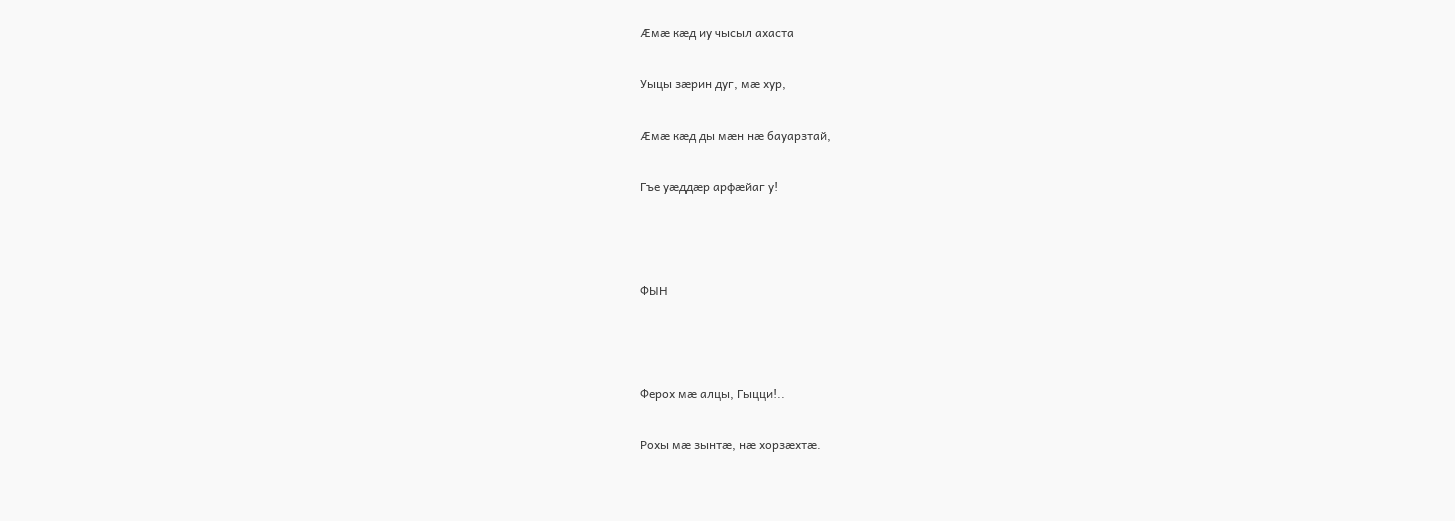Æмæ кæд иу чысыл ахаста

Уыцы зæрин дуг, мæ хур,

Æмæ кæд ды мæн нæ бауарзтай,

Гъе уæддæр арфæйаг у!



ФЫН



Ферох мæ алцы, Гыцци!..

Рохы мæ зынтæ, нæ хорзæхтæ.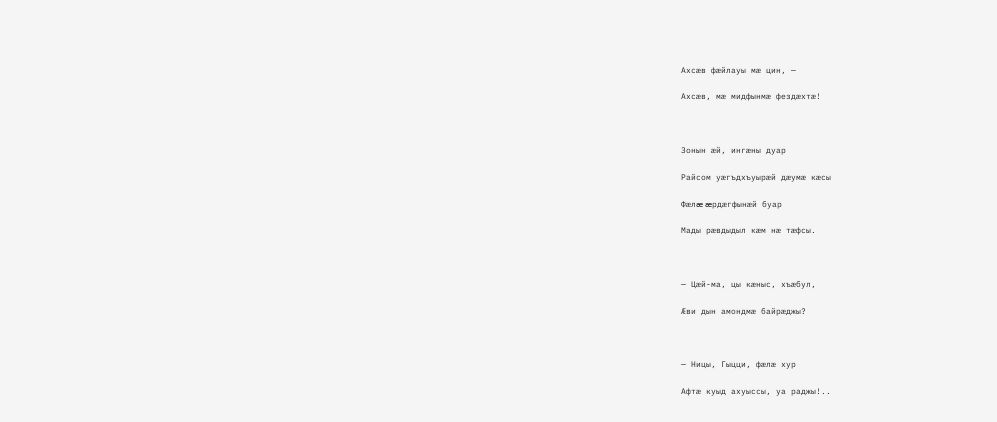Ахсæв фæйлауы мæ цин, —

Ахсæв, мæ мидфынмæ фездæхтæ!



Зонын æй, ингæны дуар

Райсом уæгъдхъуырæй дæумæ кæсы

Фæлæ æрдæгфынæй буар

Мады рæвдыдыл кæм нæ тæфсы.



— Цæй-ма, цы кæныс, хъæбул,

Æви дын амондмæ байрæджы?



— Ницы, Гыцци, фæлæ хур

Афтæ куыд ахуыссы, уа раджы!..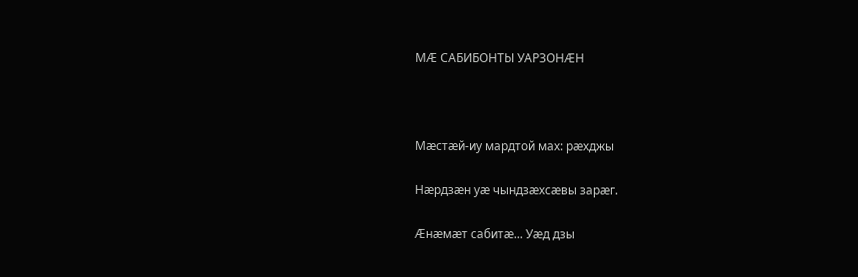МÆ САБИБОНТЫ УАРЗОНÆН



Мæстæй-иу мардтой мах: рæхджы

Нæрдзæн уæ чындзæхсæвы зарæг.

Æнæмæт сабитæ... Уæд дзы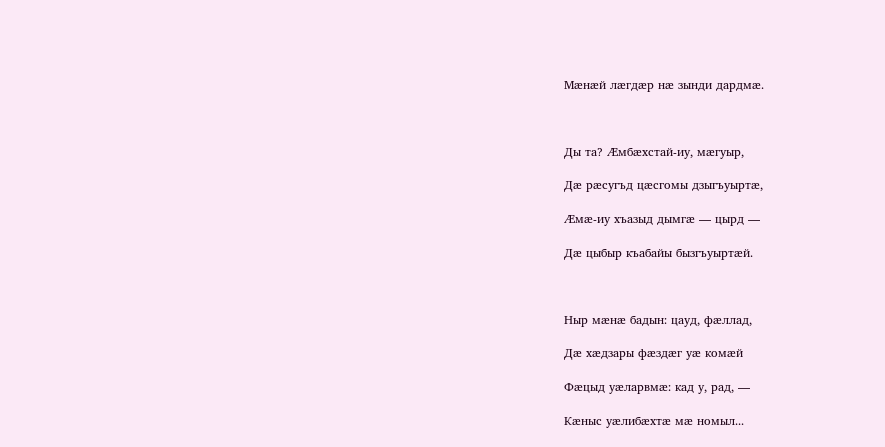Мæнæй лæгдæр нæ зынди дардмæ.



Ды та? Æмбæхстай-иу, мæгуыр,

Дæ рæсугъд цæсгомы дзыгъуыртæ,

Æмæ-иу хъазыд дымгæ — цырд —

Дæ цыбыр къабайы бызгъуыртæй.



Ныр мæнæ бадын: цауд, фæллад,

Дæ хæдзары фæздæг уæ комæй

Фæцыд уæларвмæ: кад у, рад, —

Кæныс уæлибæхтæ мæ номыл...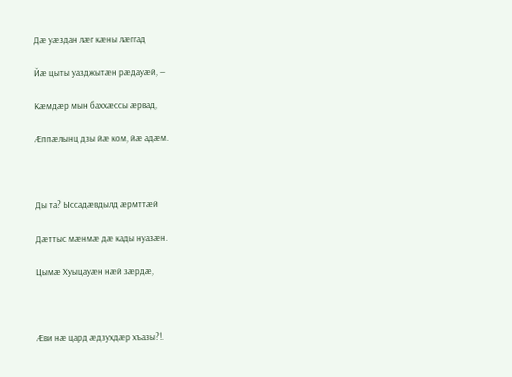Дæ уæздан лæг кæны лæггад

Йæ цыты уазджытæн рæдауæй, —

Кæмдæр мын баххæссы æрвад,

Æппæлынц дзы йæ ком, йæ адæм.



Ды та? Ыссадæвдылд æрмттæй

Дæттыс мæнмæ дæ кады нуазæн.

Цымæ Хуыцауæн нæй зæрдæ,



Æви нæ цард æдзухдæр хъазы?!.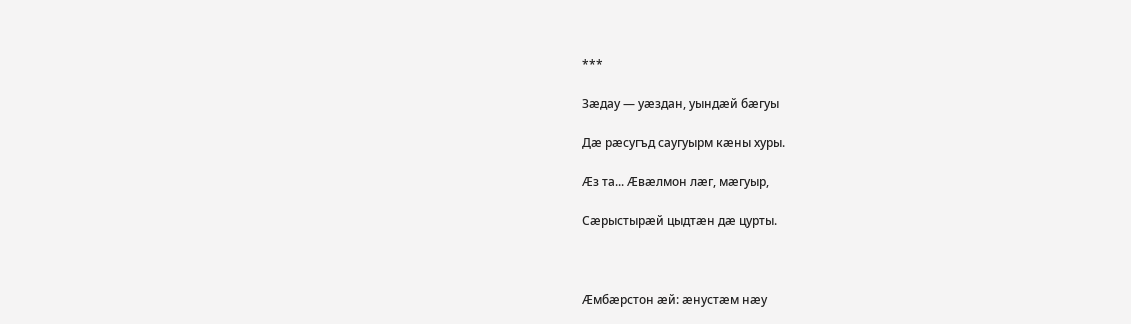***

Зæдау — уæздан, уындæй бæгуы

Дæ рæсугъд саугуырм кæны хуры.

Æз та... Æвæлмон лæг, мæгуыр,

Сæрыстырæй цыдтæн дæ цурты.



Æмбæрстон æй: æнустæм нæу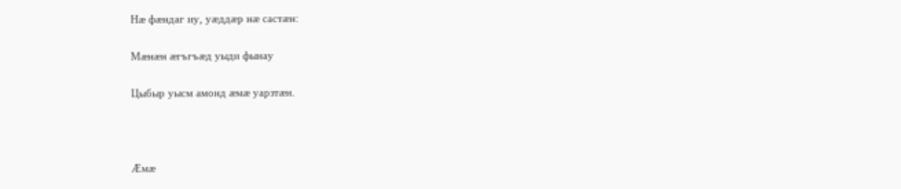Нæ фæндаг иу, уæддæр нæ састæн:

Мæнæн æгъгъæд уыди фынау

Цыбыр уысм амонд æмæ уарзтæн.



Æмæ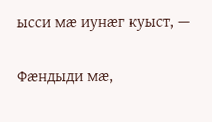ысси мæ иунæг куыст, —

Фæндыди мæ,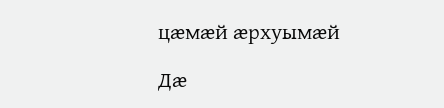цæмæй æрхуымæй

Дæ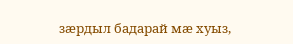зæрдыл бадарай мæ хуыз,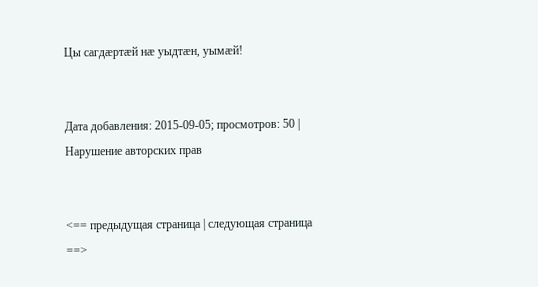Цы сагдæртæй нæ уыдтæн, уымæй!


Дата добавления: 2015-09-05; просмотров: 50 | Нарушение авторских прав


<== предыдущая страница | следующая страница ==>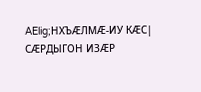AElig;НХЪÆЛМÆ-ИУ КÆС| СÆРДЫГОН ИЗÆР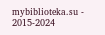mybiblioteka.su - 2015-2024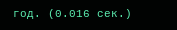год. (0.016 сек.)